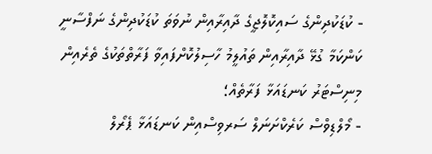- ކުޑަކުދިންގެ ސައިކޮލޮޖީގެ ދާއިރާއިން ނުވަތަ ކުޑަކުދިންގެ ނަފްސާނީ ކަންކަމާ ގުޅޭ ދާއިރާއިން ތައުލީމު ހާސިލުކޮށްފައިވާ ފަރާތްތަކުގެ ތެރެއިން މިނިސްޓަރު ކަނޑައަޅާ ފަރާތެއް؛
- މޯލްޑިވްސް ކަރެކްށަނަލް ސަރވިސްއިން ކަނޑައަޅާ ޕެރޯލް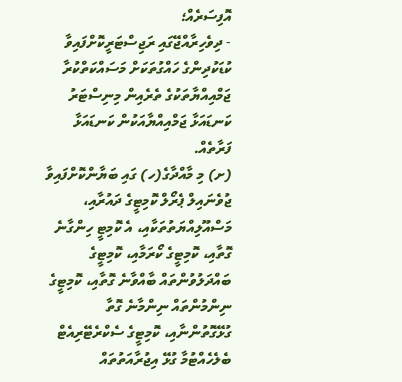އޮފިސަރެއް؛
- ދިވެހިރާއްޖޭގައި ރަޖިސްޓަރީކޮށްފައިވާ ކުޑަކުދިންގެ ހައްގުތަކަށް މަސައްކަތްކުރާ ޖަމްއިއްޔާތަކުގެ ތެރެއިން މިނިސްޓަރު ކަނޑައަޅާ ޖަމްއިއްޔާއަކުން ކަނޑައަޅާ ފަރާތެއް.
(ށ) މި މާއްދާގެ(ހ) ގައި ބަޔާންކޮށްފައިވާ ޖުވެނައިލް ޕެރޯލް ކޮމިޓީގެ ދައުރާއި، މަސްއޫލިއްޔަތުތަކާއި، އެ ކޮމިޓީ ހިންގާނެ ގޮތާއި، ކޮމިޓީގެ ކޯރަމާއި، ކޮމިޓީގެ ބައްދަލުވުންތައް ބާއްވާނެ ގޮތާއި، ކޮމިޓީގެ ނިންމުންތައް ނިންމާނެ ގޮތާ ގުޅޭގޮތުންނާއި، ކޮމިޓީގެ ސެކްރެޓޭރިއެޓް ބެލެހެއްޓުމާ ގުޅޭ އިޖުރާއަތުތައް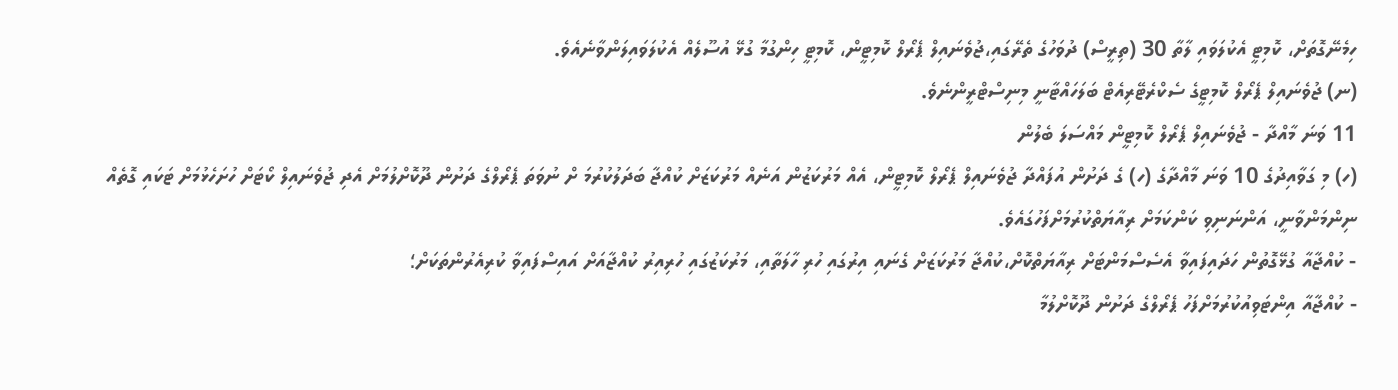ހިމެނޭގޮތަށް، ކޮމިޓީ އެކުލަވައި ލާތާ 30 (ތިރީސް) ދުވަހުގެ ތެރޭގައި،ޖުވެނައިލް ޕެރޯލް ކޮމިޓީން، ކޮމިޓީ ހިންގުމާ ގުޅޭ އުސޫލެއް އެކުލަވައިލަންވާނެއެވެ.
(ނ) ޖުވެނައިލް ޕެރޯލް ކޮމިޓީގެ ސެކްރެޓޭރިއެޓް ބަލަހައްޓާނީ މިނިސްޓްރީންނެވެ.
11 ވަނަ މާއްދާ - ޖުވެނައިލް ޕެރޯލް ކޮމިޓީން މައްސަލަ ބެލުން
(ހ) މި ގަވާއިދުގެ 10 ވަނަ މާއްދާގެ (ހ) ގެ ދަށުން އުފައްދާ ޖުވެނައިލް ޕެރޯލް ކޮމިޓީން، އެއް މަރުކަޒުން އަނެއް މަރުކަޒަށް ކުއްޖާ ބަދަލުކުރުމަ ށް ނުވަތަ ޕެރޯލްގެ ދަށުން ދޫކޮށްލުމަށް އެދި ޖުވެނައިލް ކޯޓަށް ހުށަހެޅުމަށް ޓަކައި ގޮތެއް ނިންމަންވާނީ، އަންނަނިވި ކަންކަމަށް ރިއާޔަތްކުރުމަށްފަހުގައެވެ.
- ކުއްޖާއާ ގުޅޭގޮތުން ހަދައިފައިވާ އެސެސްމަންޓަށް ރިއާޔަތްކޮށް،ކުއްޖާ މަރުކަޒަށް ގެނައި އިރުގައި ހުރި ހާލަތާއި، މަރުކަޒުގައި ހުރިއިރު ކުއްޖާއަށް އައިސްފައިވާ ކުރިއެރުންތަކަށް؛
- ކުއްޖާއާ އިންޓަވިއުކުރުމަށްފަހު ޕެރޯލްގެ ދަށުން ދޫކޮށްލުމާ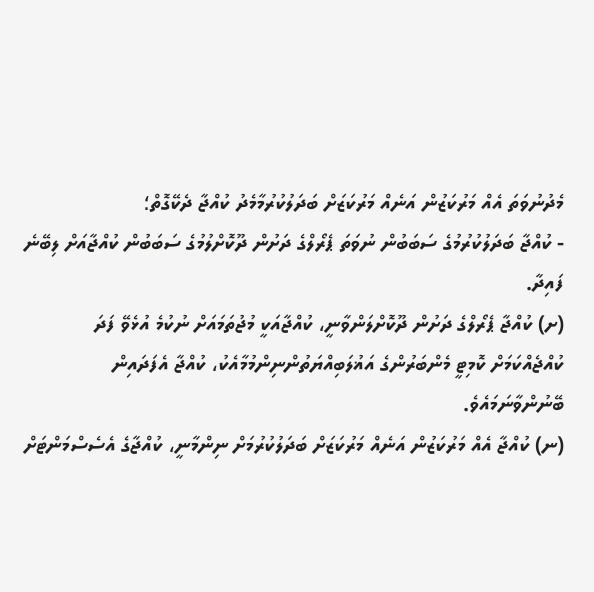މެދުނުވަތަ އެއް މަރުކަޒުން އަނެއް މަރުކަޒަށް ބަދަލުކުރުމާމެދު ކުއްޖާ ދެކޭގޮތް؛
- ކުއްޖާ ބަދަލުކުރުމުގެ ސަބަބުން ނުވަތަ ޕެރޯލްގެ ދަށުން ދޫކޮށްލުމުގެ ސަބަބުން ކުއްޖާއަށް ލިބޭނެ ފައިދާ.
(ށ) ކުއްޖާ ޕެރޯލްގެ ދަށުން ދޫކޮށްލަންވާނީ، ކުއްޖާއަކީ މުޖުތަމައަށް ނުކުމެ އުޅެވޭ ފަދަ ކުއްޖެއްކަމަށް ކޮމިޓީ މެންބަރުންގެ އަޣުލަބިއްޔަތުންނިންމުމާއެކު، ކުއްޖާ އެފަދައިން ބޭނުންވާނަމައެވެ.
(ނ) ކުއްޖާ އެއް މަރުކަޒުން އަނެއް މަރުކަޒަށް ބަދަލުކުރުމަށް ނިންމާނީ، ކުއްޖާގެ އެސެސްމަންޓަށް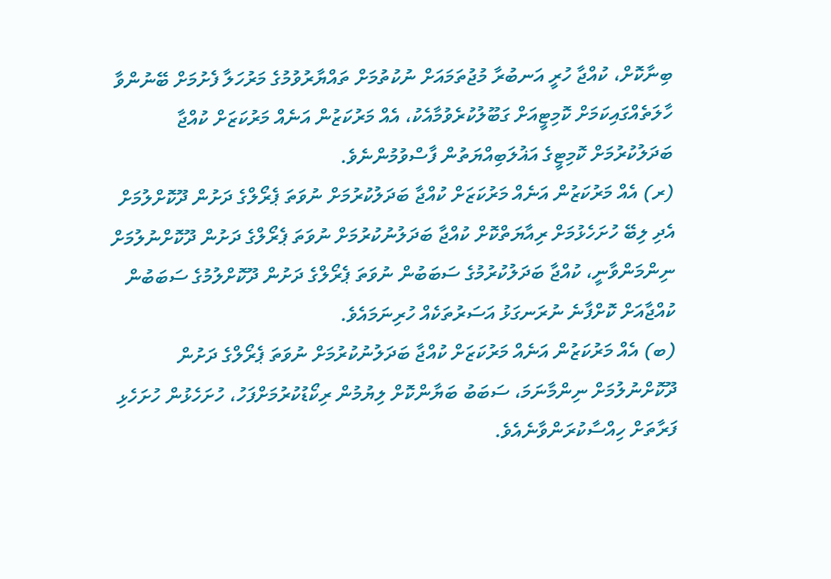ބިނާކޮށް، ކުއްޖާ ހުރީ އަނބުރާ މުޖުތަމައަށް ނުކުތުމަށް ތައްޔާރުވުމުގެ މަރުހަލާ ފެށުމަށް ބޭނުންވާ ހާލަތެއްގައިކަމަށް ކޮމިޓީއަށް ގަބޫލުކުރެވުމާއެކު، އެއް މަރުކަޒުން އަނެއް މަރުކަޒަށް ކުއްޖާ ބަދަލުކުރުމަށް ކޮމިޓީގެ އަޣުލަބިއްޔަތުން ފާސްވުމުންނެވެ.
(ރ) އެއް މަރުކަޒުން އަނެއް މަރުކަޒަށް ކުއްޖާ ބަދަލުކުރުމަށް ނުވަތަ ޕެރޯލްގެ ދަށުން ދޫކޮށްލުމަށް އެދި ލިބޭ ހުށަހެޅުމަށް ރިއާޔަތްކޮށް ކުއްޖާ ބަދަލުނުކުރުމަށް ނުވަތަ ޕެރޯލްގެ ދަށުން ދޫކޮށްނުލުމަށް ނިންމަންވާނީ، ކުއްޖާ ބަދަލުކުރުމުގެ ސަބަބުން ނުވަތަ ޕެރޯލްގެ ދަށުން ދޫކޮށްލުމުގެ ސަބަބުން ކުއްޖާއަށް ކޮށްފާނެ ނުރަނގަޅު އަސަރުތަކެއް ހުރިނަމައެވެ.
(ބ) އެއް މަރުކަޒުން އަނެއް މަރުކަޒަށް ކުއްޖާ ބަދަލުނުކުރުމަށް ނުވަތަ ޕެރޯލްގެ ދަށުން ދޫކޮށްނުލުމަށް ނިންމާނަމަ، ސަބަބު ބަޔާންކޮށް ލިޔުމުން ރިކޯޑުކުރުމަށްފަހު، ހުށަހެޅުން ހުށަހެޅި ފަރާތަށް ހިއްސާކުރަންވާނެއެވެ.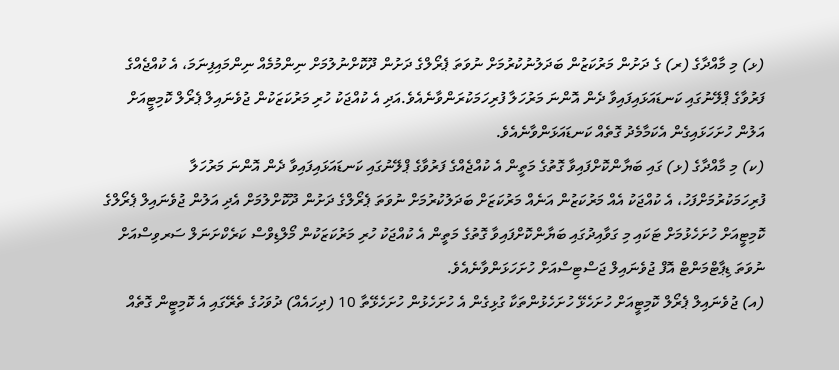(ޅ) މި މާއްދާގެ (ރ) ގެ ދަށުން މަރުކަޒުން ބަދަލުނުކުރުމަށް ނުވަތަ ޕެރޯލްގެ ދަށުން ދޫކޮށްނުލުމަށް ނިންމުމެއް ނިންމައިފިނަމަ، އެ ކުއްޖެއްގެ ފަރުވާގެ ޕްލޭނުގައި ކަނޑައަޅައިފައިވާ ދެން އޮންނަ މަރުހަލާ ފުރިހަމަކުރަންވާނެއެވެ.އަދި އެ ކުއްޖަކު ހުރި މަރުކަޒަކުން ޖުވެނައިލް ޕެރޯލް ކޮމިޓީއަށް އަލުން ހުށަހަޅައިގެން އެކަމާމެދު ގޮތެއް ކަނޑައަޅަންވާނެއެވެ.
(ކ) މި މާއްދާގެ (ޅ) ގައި ބަޔާންކޮށްފައިވާ ގޮތުގެ މަތީން އެ ކުއްޖެއްގެ ފަރުވާގެ ޕްލޭނުގައި ކަނޑައަޅައިފައިވާ ދެން އޮންނަ މަރުހަލާ ފުރިހަމަކުރުމަށްފަހު، އެ ކުއްޖަކު އެއް މަރުކަޒުން އަނެއް މަރުކަޒަށް ބަދަލުކުރުމަށް ނުވަތަ ޕެރޯލްގެ ދަށުން ދޫކޮށްލުމަށް އެދި އަލުން ޖުވެނައިލް ޕެރޯލްގެ ކޮމިޓީއަށް ހުށަހެޅުމަށް ޓަކައި މި ގަވާއިދުގައި ބަޔާންކޮށްފައިވާ ގޮތުގެ މަތީން އެ ކުއްޖަކު ހުރި މަރުކަޒަކުން މޯލްޑިވްސް ކަރެކްށަނަލް ސަރވިސްއަށް ނުވަތަ ޑިޕާޓްމަންޓް އޮފް ޖުވެނައިލް ޖަސްޓިސްއަށް ހުށަހަޅަންވާނެއެވެ.
(އ) ޖުވެނައިލް ޕެރޯލް ކޮމިޓީއަށް ހުށަހެޅޭ ހުށަހެޅުންތަކާ ގުޅިގެން އެ ހުށަހެޅުން ހުށަހެޅޭތާ 10 (ދިހައެއް) ދުވަހުގެ ތެރޭގައި އެ ކޮމިޓީން ގޮތެއް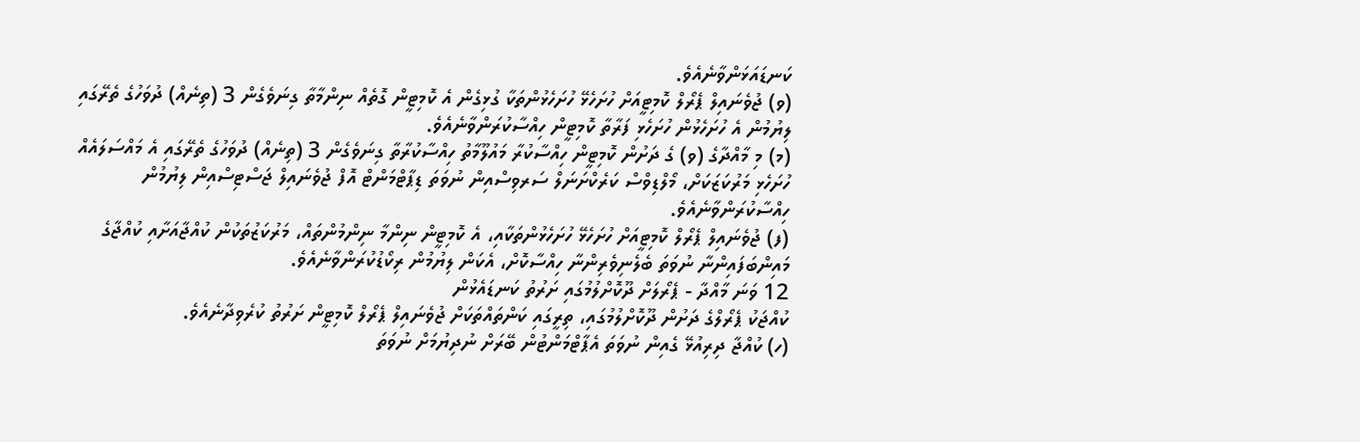ކަނޑައަޅަންވާނެއެވެ.
(ވ) ޖުވެނައިލް ޕެރޯލް ކޮމިޓީއަށް ހުށަހެޅޭ ހުށަހެޅުންތަކާ ގުޅިގެން އެ ކޮމިޓީން ގޮތެއް ނިންމާތާ ގިނަވެގެން 3 (ތިނެއް) ދުވަހުގެ ތެރޭގައި ލިޔުމުން އެ ހުށަހެޅުން ހުށަހެޅި ފަރާތާ ކޮމިޓީން ހިއްސާކުރަންވާނެއެވެ.
(މ) މި މާއްދާގެ (ވ) ގެ ދަށުން ކޮމިޓީން ހިއްސާކުރާ މައުލޫމާތު ހިއްސާކުރާތާ ގިނަވެގެން 3 (ތިނެއް) ދުވަހުގެ ތެރޭގައި އެ މައްސަލައެއް ހުށަހެޅި މަރުކަޒަކަށް، މޯލްޑިވްސް ކަރެކްށަނަލް ސަރވިސްއިން ނުވަތަ ޑިޕާޓްމަންޓް އޮފް ޖުވެނައިލް ޖަސްޓިސްއިން ލިޔުމުން ހިއްސާކުރަންވާނެއެވެ.
(ފ) ޖުވެނައިލް ޕެރޯލް ކޮމިޓީއަށް ހުށަހެޅޭ ހުށަހެޅުންތަކާއި، އެ ކޮމިޓީން ނިންމާ ނިންމުންތައް، މަރުކަޒުތަކުން ކުއްޖާއަށާއި ކުއްޖާގެ މައިންބަފައިންނާ ނުވަތަ ބެލެނިވެރިންނާ ހިއްސާކޮށް، އެކަން ލިޔުމުން ރިކޯޑުކުރަންވާނެއެވެ.
12 ވަނަ މާއްދާ - ޕެރޯލަށް ދޫކޮށްލުމުގައި ށަރުތު ކަނޑައެޅުން
ކުއްޖަކު ޕެރޯލްގެ ދަށުން ދޫކޮށްލުމުގައި، ތިރީގައި ކަންތައްތަކަށް ޖުވެނައިލް ޕެރޯލް ކޮމިޓީން ށަރުތު ކުރެވިދާނެއެވެ.
(ހ) ކުއްޖާ ދިރިއުޅޭ ގެއިން ނުވަތަ އެޕާޓްމަންޓުން ބޭރަށް ނުދިޔުމަށް ނުވަތަ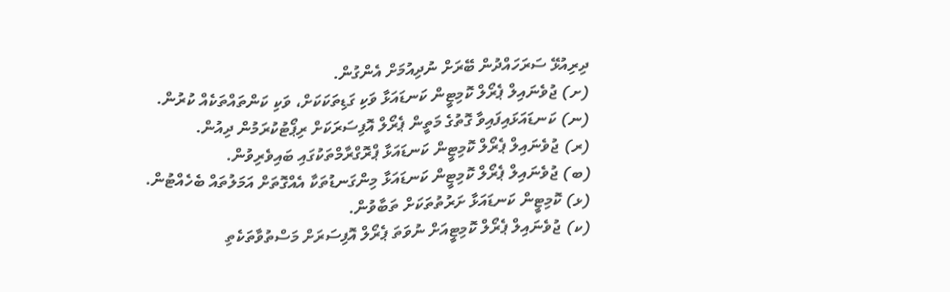ދިރިއުޅޭ ސަރަހައްދުން ބޭރަށް ނުދިއުމަށް އެންގުން.
(ށ) ޖުވެނައިލް ޕެރޯލް ކޮމިޓީން ކަނޑައަޅާ ވަކި ގަޑިތަކަކަށް، ވަކި ކަންތައްތަކެއް ކުރުން.
(ނ) ކަނޑައަޅައިފައިވާ ގޮތުގެ މަތީން ޕެރޯލް އޮފިސަރަކަށް ރިޕޯޓުކުރަމުން ދިއުން.
(ރ) ޖުވެނައިލް ޕެރޯލް ކޮމިޓީން ކަނޑައަޅާ ޕްރޮގްރާމްތަކުގައި ބައިވެރިވުން.
(ބ) ޖުވެނައިލް ޕެރޯލް ކޮމިޓީން ކަނޑައަޅާ މިންގަނޑުތަކާ އެއްގޮތަށް އަމަލުތައް ބެހެއްޓުން.
(ޅ) ކޮމިޓީން ކަނޑައަޅާ ށަރުތުތަކަށް ތަބާވުން.
(ކ) ޖުވެނައިލް ޕެރޯލް ކޮމިޓީއަށް ނުވަތަ ޕެރޯލް އޮފިސަރަށް މަސްތުވާތަކެތި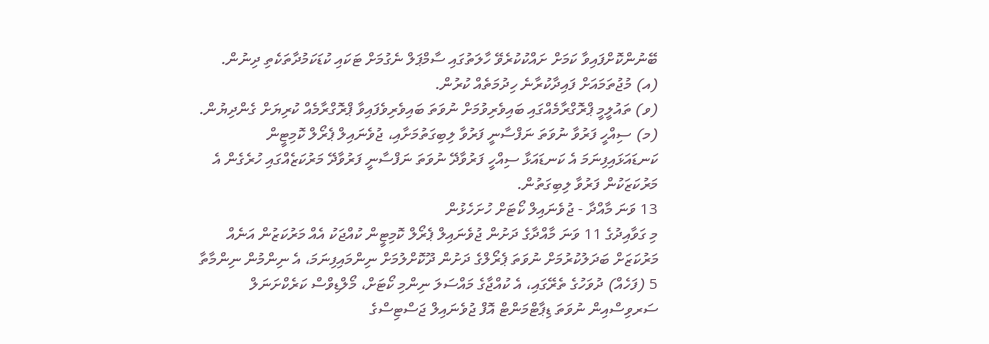ބޭނުންކޮށްފައިވާ ކަމަށް ށައްކުކުރެވޭ ހާލަތުގައި ސާމްޕަލް ނެގުމަށް ޓަކައި ކުޑަކަމުދާތަކެތި ދިނުން.
(އ) މުޖުތަމައަށް ފައިދާކުރާނެ ހިދުމަތެއް ކުރުން.
(ވ) ތައުލީމީ ޕްރޮގްރާމެއްގައި ބައިވެރިވުމަށް ނުވަތަ ބައިވެރިވެފައިވާ ޕްރޮގްރާމެއް ކުރިޔަށް ގެންދިޔުން.
(މ) ސިއްހީ ފަރުވާ ނުވަތަ ނަފްސާނީ ފަރުވާ ލިބިގަތުމަށާއި، ޖުވެނައިލް ޕެރޯލް ކޮމިޓީން ކަނޑައަޅައިފިނަމަ އެ ކަނޑައަޅާ ސިއްހީ ފަރުވާދޭ ނުވަތަ ނަފްސާނީ ފަރުވާދޭ މަރުކަޒެއްގައި ހުރެގެން އެ މަރުކަޒަކުން ފަރުވާ ލިބިގަތުން.
13 ވަނަ މާއްދާ - ޖުވެނައިލް ކޯޓަށް ހުށަހެޅުން
މި ގަވާއިދުގެ 11 ވަނަ މާއްދާގެ ދަށުން ޖުވެނައިލް ޕެރޯލް ކޮމިޓީން ކުއްޖަކު އެއް މަރުކަޒުން އަނެއް މަރުކަޒަށް ބަދަލުކުރުމަށް ނުވަތަ ޕެރޯލްގެ ދަށުން ދޫކޮށްލުމަށް ނިންމައިފިނަމަ، އެ ނިންމުން ނިންމާތާ 5 (ފަހެއް) ދުވަހުގެ ތެރޭގައި، އެ ކުއްޖާގެ މައްސަލަ ނިންމި ކޯޓަށް، މޯލްޑިވްސް ކަރެކްށަނަލް ސަރވިސްއިން ނުވަތަ ޑިޕާޓްމަންޓް އޮފް ޖުވެނައިލް ޖަސްޓިސްގެ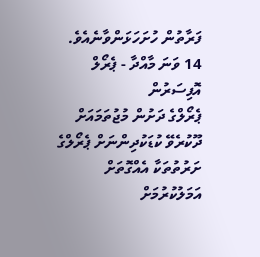ފަރާތުން ހުށަހަޅަންވާނެއެވެ.
14 ވަނަ މާއްދާ - ޕެރޯލް އޮފިސަރުން
ޕެރޯލްގެ ދަށުން މުޖުތަމައަށް ދޫކުރެވޭ ކުޑަކުދިންނަށް ޕެރޯލްގެ ށަރުތުތަކާ އެއްގޮތަށް އަމަލުކުރުމަށް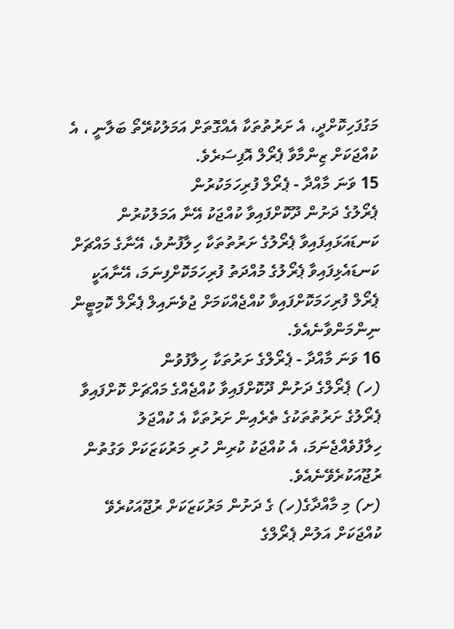މަގުފަހިކޮށްދީ، އެ ށަރުތުތަކާ އެއްގޮތަށް އަމަލުކުރޭތޯ ބަލާނީ ، އެ ކުއްޖަކަށް ޒިންމާވާ ޕެރޯލް އޮފިސަރެވެ.
15 ވަނަ މާއްދާ - ޕެރޯލް ފުރިހަމަކުރުން
ޕެރޯލުގެ ދަށުން ދޫކޮށްފައިވާ ކުއްޖަކު އޭނާ އަމަލުކުރުން ކަނޑައަޅައިފައިވާ ޕެރޯލުގެ ށަރުތުތަކާ ހިލާފުނުވެ، އޭނާގެ މައްޗަށް ކަނޑައެޅިފައިވާ ޕެރޯލުގެ މުއްދަތު ފުރިހަމަކޮށްފިނަމަ، އޭނާއަކީ ޕެރޯލް ފުރިހަމަކޮށްފައިވާ ކުއްޖެއްކަމަށް ޖުވެނައިލް ޕެރޯލް ކޮމިޓީން ނިންމަންވާނެއެވެ.
16 ވަނަ މާއްދާ - ޕެރޯލްގެ ށަރުތަކާ ހިލާފުވުން
(ހ) ޕެރޯލްގެ ދަށުން ދޫކޮށްފައިވާ ކުއްޖެއްގެ މައްޗަށް ކޮށްފައިވާ ޕެރޯލުގެ ށަރުތުތަކުގެ ތެރެއިން ށަރުތަކާ އެ ކުއްޖަލު ހިލާފުވެއްޖެނަމަ، އެ ކުއްޖަކު ކުރިން ހުރި މަރުކަޒަކަށް ވަގުތުން ރުޖޫއަކުރެވޭނެއެވެ.
(ށ) މި މާއްދާގެ(ހ) ގެ ދަށުން މަރުކަޒަކަށް ރުޖޫއަކުރެވޭ ކުއްޖަކަށް އަލުން ޕެރޯލްގެ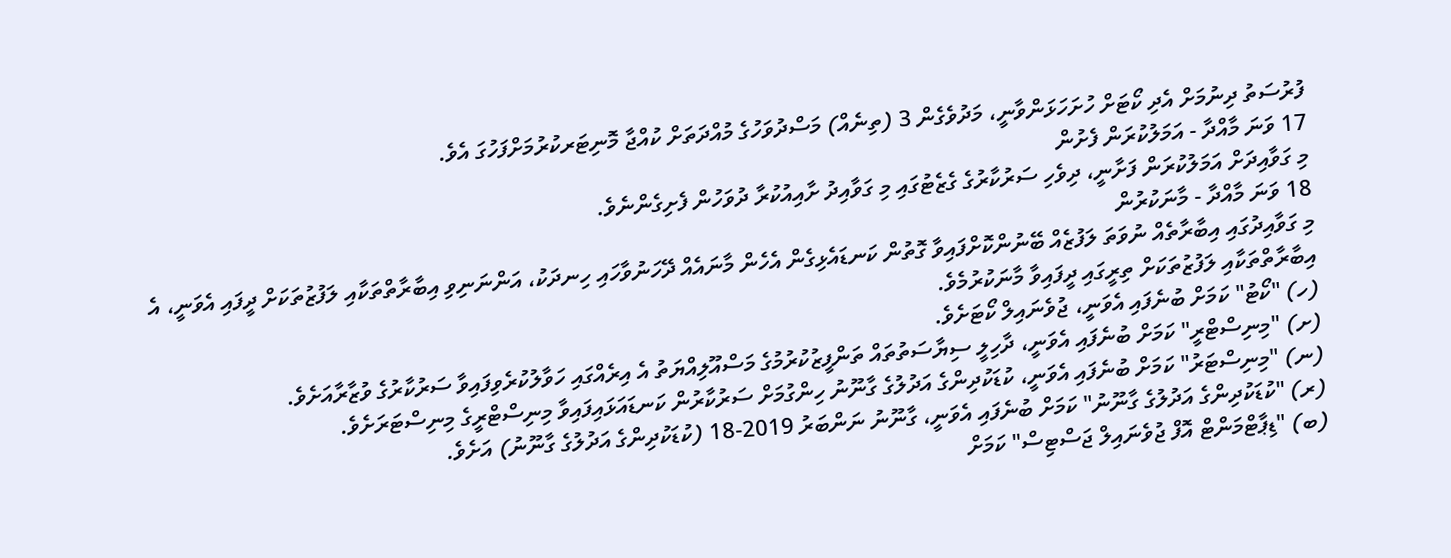ފުރުސަތު ދިނުމަށް އެދި ކޯޓަށް ހުށަހަޅަންވާނީ، މަދުވެގެން 3 (ތިނެއް) މަސްދުވަހުގެ މުއްދަތަށް ކުއްޖާ މޮނިޓަރކުރުމަށްފަހުގަ އެވެ.
17 ވަނަ މާއްދާ - އަމަލުކުރަން ފެށުން
މި ގަވާއިދަށް އަމަލުކުރަން ފަށާނީ، ދިވެހި ސަރުކާރުގެ ގެޒެޓުގައި މި ގަވާއިދު ށާއިއުކުރާ ދުވަހުން ފެށިގެންނެވެ.
18 ވަނަ މާއްދާ - މާނަކުރުން
މި ގަވާއިދުގައި އިބާރާތެއް ނުވަތަ ލަފުޒެއް ބޭނުންކޮށްފައިވާ ގޮތުން ކަނޑައެޅިގެން އެހެން މާނައެއް ދޭހަނުވާހައި ހިނދަކު، އަންނަނިވި އިބާރާތްތަކާއި ލަފުޒުތަކަށް ދީފައި އެވަނީ، އެ އިބާރާތްތަކާއި ލަފުޒުތަކަށް ތިރީގައި ދީފައިވާ މާނަކުރުމެވެ.
(ހ) "ކޯޓު" ކަމަށް ބުނެފައި އެވަނީ، ޖުވެނައިލް ކޯޓަށެވެ.
(ށ) "މިނިސްޓްރީ" ކަމަށް ބުނެފައި އެވަނީ، ދާހިލީ ސިޔާސަތުތައް ތަންފީޒުކުރުމުގެ މަސްއޫލިއްޔަތު އެ އިރެއްގައި ހަވާލުކުރެވިފައިވާ ސަރުކާރުގެ ވުޒާރާއަށެވެ.
(ނ) "މިނިސްޓަރު" ކަމަށް ބުނެފައި އެވަނީ، ކުޑަކުދިންގެ އަދުލުގެ ގާނޫނު ހިންގުމަށް ސަރުކާރުން ކަނޑައަޅައިފައިވާ މިނިސްޓްރީގެ މިނިސްޓަރަށެވެ.
(ރ) "ކުޑަކުދިންގެ އަދުލުގެ ގާނޫނު" ކަމަށް ބުނެފައި އެވަނީ، ގާނޫނު ނަންބަރު 2019-18 (ކުޑަކުދިންގެ އަދުލުގެ ގާނޫނު) އަށެވެ.
(ބ) "ޑިޕާޓްމަންޓް އޮފް ޖުވެނައިލް ޖަސްޓިސް" ކަމަށް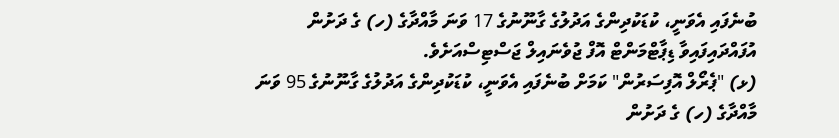ބުނެފައި އެވަނީ، ކުޑަކުދިންގެ އަދުލުގެ ގާނޫނުގެ 17 ވަނަ މާއްދާގެ (ހ) ގެ ދަށުން އުފައްދައިފައިވާ ޑިޕާޓްމަންޓް އޮފް ޖުވެނައިލް ޖަސްޓިސްއަށެވެ.
(ޅ) "ޕެރޯލް އޮފިސަރުން" ކަމަށް ބުނެފައި އެވަނީ، ކުޑަކުދިންގެ އަދުލުގެ ގާނޫނުގެ 95 ވަނަ މާއްދާގެ (ހ) ގެ ދަށުން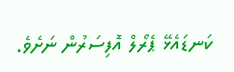ކަނޑައެޅޭ ޕެރޯލް އޮފިސަރުން ނަށެވެ.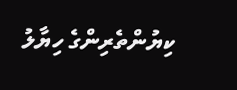ކިޔުންތެރިންގެ ހިޔާލު